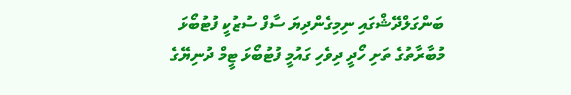ބަންގަލްދޭޝްގައި ނިމިގެންދިޔަ ސާފް ސުޒުކީ ފުޓުބޯޅަ މުބާރާތުގެ ތަށި ހޯދީ ދިވެހި ގައުމީ ފުޓުބޯޅަ ޓީމް ދުނިޔޭގެ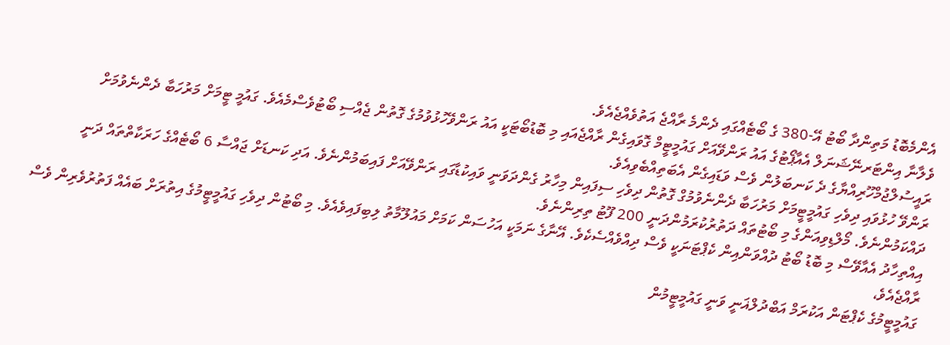އެންމެބޮޑު މަތިންދާ ބޯޓު އޭ-380 ގެ ބޯޓެއްގައި ދެންމެ ރާއްޖެ އަތުވެއްޖެއެވެ.
ވެލާނާ އިންޓަރނޭޝަނަލް އެއާޕޯޓުގެ އައު ރަންވޭއަށް ގައުމީޓީމް ގޮވައިގެން ރާއްޖެއައި މި ބޮޑުބޯޓަކީ އައު ރަންވޭހުޅުވުމުގެ ގޮތުން ޖެއްސި ބޯޓުވެސްމެއެވެ. ގައުމީ ޓީމަށް މަރުހަބާ ދެންނެވުމަށް ރައީސުލްޖުމްހޫރިއްޔާގެ ދެ ކަނބަލުން ވެސް ވަޑައިގެން އެބަތިއްބެވިއެވެ.
ރަންވޭ ހުޅުވައި ދިވެހި ގައުމީޓީމަށް މަރުހަބާ ދެންނެވުމުގް ގޮތުން ދިވެހި ސިފައިން މިހާރު ގެންދަވަނީ ވައިކުޑާގައި ރަންވޭއަށް ފައިބަމުންނެވެ. އަދި ކަނޑަށް ޖައްސާ 6 ބޯޓެއްގެ ހަރަކާތްތައް ދަނީ ދައްކަމުންނެވެ. މޯލްޑިވިއަންގެ މި ބޯޓުތައް ދަތުރުކުރަމުންދަނީ 200 ފޫޓު ތިރިންނެވެ.
އިއްތިހާދު އެއާވޭސް މި ބޮޑު ބޯޓު ދުއްވަންއިން ކެޕްޓަނަކީ ވެސް ދިއްވެއްސެކެވެ. އޭނާގެ ނަމަކީ އަހުސަން ކަމަށް މައުލޫމާތު ލިބިފައިވެއެވެ. މި ބޯޓުން ދިވެހި ގައުމީޓީމުގެ އިތުރަށް ބައެއް ފަތުރުވެރިން ވެސް ރާއްޖެއެވެ،
ގައުމީޓީމުގެ ކެޕްޓަން އަކުރަމް އަބްދުލްޣަނީ ވަނީ ގައުމީޓީމުން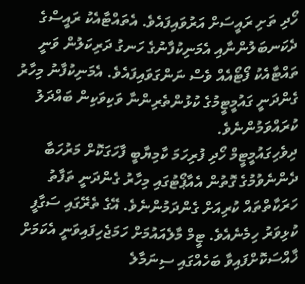ހޯދި ތަށި ރައީސަށް އަރުވައިފައެވެ. އެތައްޓާއެކު ރައީސްގެ ދެކަނބަލުންނާއި އެމަނިކުފާނުގެ ހަނގު ދަރިކަލުން ވަނީ ތައްޓާއެކު ފޯޓޯއެއް ވެސް ނަންގަވައިފައެވެ. އެމަނިކުފާނު މިހާރު ގެންދަނީ ގައުމީޓީމުގެ ކުޅުންތެރިންނާ ވަކިވަކިން ބައްދަލު ކުރައްވަމުންނެވެ.
ދިވެހިގައުމީޓީމް ހޯދި ފުރިހަމަ ކާމިޔާބީ ފާހަގަކޮށް މަރުހަބާ ދެންނެވުމުގެ ގޮތުން އެއާޕޯޓުގައި މިހާރު ގެންދަނީ ތަފާތު ހަރަކާތްތައް ކުރިއަށް ގެންދަމުންނެވެ. އޭގެ ތެރޭގައި ސަގާފީ ކުޅިވަރު ހިމެނެއެވެ. ޓީމް މާލެއައުމަށް ހަމަޖެހިފައިވަނީ އެކަމަށް ޚާއްސަކޮށްފައިވާ ބަހެއްގައި ސިނަމާލެ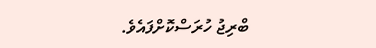ބްރިޖު ހުރަސްކޮށްފައެވެ.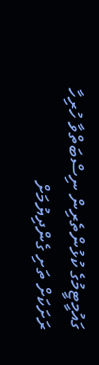ގައުމީޓީމުގެ ކުޅުންތެރިން ނިސްބަތްވާ ހުރިހާ ރަށަކަށް ތަށި ގެންދިޔުމަށް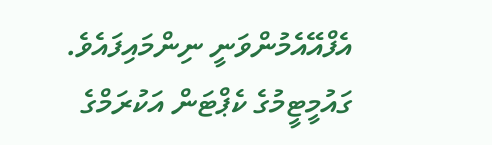އެފްއޭއެމުންވަނީ ނިންމައިފައެވެ. ގައުމީޓީމުގެ ކެޕްޓަން އަކުރަމްގެ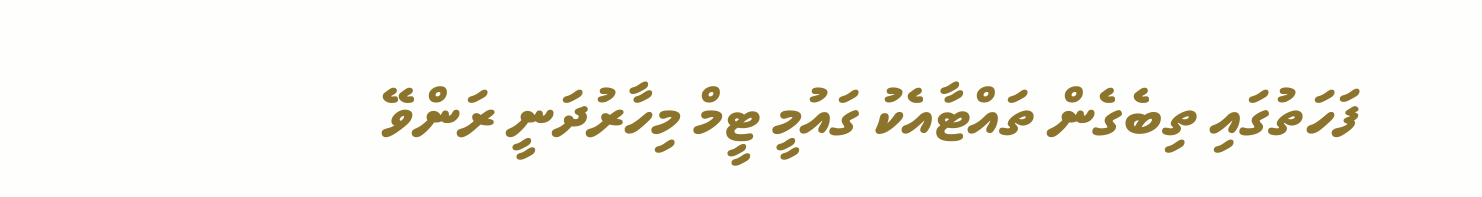ފަހަތުގައި ތިބެގެން ތައްޓާއެކު ގައުމީ ޓީމް މިހާރުދަނީ ރަންވޭ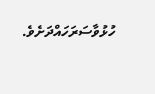ހުޅުވާސަރަހައްދަށެވެ.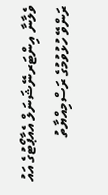ވެލާނާ އިންޓަރނޭޝަނަލް އެއާޕޯޓުގެ އައު ރަންވޭ ހުޅުވުމުގެ ރަސްމިއްޔާތު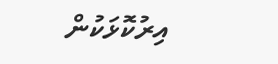އިރުކޮޅަކުން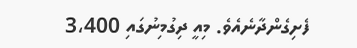ފެށިގެންދާނެއެވެ. މިއީ ދިގުމިނުގައި 3،400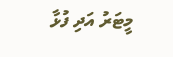މީޓަރު އަދި ފުޅާ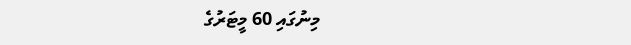މިނުގައި 60 މީޓަރުގެ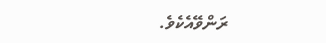ރަންވޭއެކެވެ.